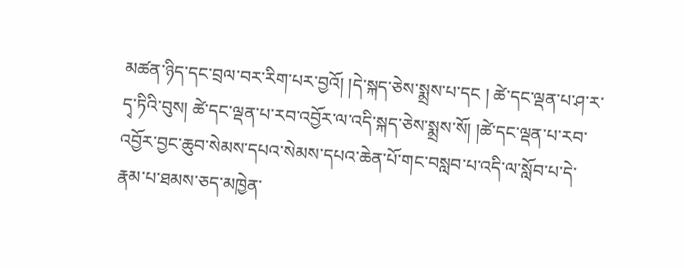མཚན་ཉིད་དང་བྲལ་བར་རིག་པར་བྱའོ། །དེ་སྐད་ཅེས་སྨྲས་པ་དང ། ཚེ་དང་ལྡན་པ་ཤ་ར་དྭ་ཏིའི་བུས། ཚེ་དང་ལྡན་པ་རབ་འབྱོར་ལ་འདི་སྐད་ཅེས་སྨྲས་སོ། །ཚེ་དང་ལྡན་པ་རབ་འབྱོར་བྱང་ཆུབ་སེམས་དཔའ་སེམས་དཔའ་ཆེན་པོ་གང་བསླབ་པ་འདི་ལ་སློབ་པ་དེ་རྣམ་པ་ཐམས་ཅད་མཁྱེན་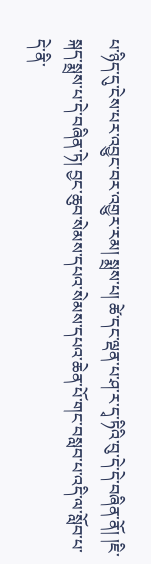པ་ཉིད་དུ་ངེས་པར་འབྱུང་བར་འགྱུར་རམ། སྨྲས་པ། ཚེ་དང་ལྡན་པ་ཤ་ར་དྭ་ཏིའི་བུ་དེ་དེ་བཞིན་ནོ། །ཇི་སྐད་སྨྲས་པ་དེ་བཞིན་ཏེ། བྱང་ཆུབ་སེམས་དཔའ་སེམས་དཔའ་ཆེན་པོ་གང་བསླབ་པ་འདི་ལ་སློབ་པ་དེ་ནི་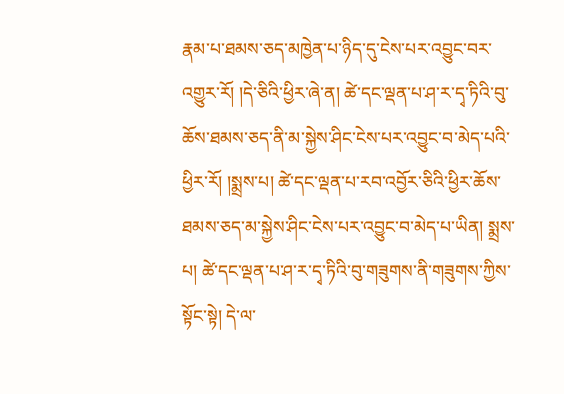རྣམ་པ་ཐམས་ཅད་མཁྱེན་པ་ཉིད་དུ་ངེས་པར་འབྱུང་བར་འགྱུར་རོ། །དེ་ཅིའི་ཕྱིར་ཞེ་ན། ཚེ་དང་ལྡན་པ་ཤ་ར་དྭ་ཏིའི་བུ་ཆོས་ཐམས་ཅད་ནི་མ་སྐྱེས་ཤིང་ངེས་པར་འབྱུང་བ་མེད་པའི་ཕྱིར་རོ། །སྨྲས་པ། ཚེ་དང་ལྡན་པ་རབ་འབྱོར་ཅིའི་ཕྱིར་ཆོས་ཐམས་ཅད་མ་སྐྱེས་ཤིང་ངེས་པར་འབྱུང་བ་མེད་པ་ཡིན། སྨྲས་པ། ཚེ་དང་ལྡན་པ་ཤ་ར་དྭ་ཏིའི་བུ་གཟུགས་ནི་གཟུགས་ཀྱིས་སྟོང་སྟེ། དེ་ལ་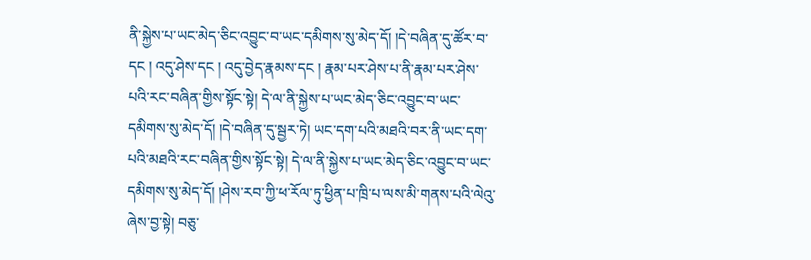ནི་སྐྱེས་པ་ཡང་མེད་ཅིང་འབྱུང་བ་ཡང་དམིགས་སུ་མེད་དོ། །དེ་བཞིན་དུ་ཚོར་བ་དང ། འདུ་ཤེས་དང ། འདུ་བྱེད་རྣམས་དང ། རྣམ་པར་ཤེས་པ་ནི་རྣམ་པར་ཤེས་པའི་རང་བཞིན་གྱིས་སྟོང་སྟེ། དེ་ལ་ནི་སྐྱེས་པ་ཡང་མེད་ཅིང་འབྱུང་བ་ཡང་དམིགས་སུ་མེད་དོ། །དེ་བཞིན་དུ་སྦྱར་ཏེ། ཡང་དག་པའི་མཐའི་བར་ནི་ཡང་དག་པའི་མཐའི་རང་བཞིན་གྱིས་སྟོང་སྟེ། དེ་ལ་ནི་སྐྱེས་པ་ཡང་མེད་ཅིང་འབྱུང་བ་ཡང་དམིགས་སུ་མེད་དོ། །ཤེས་རབ་ཀྱི་ཕ་རོལ་ཏུ་ཕྱིན་པ་ཁྲི་པ་ལས་མི་གནས་པའི་ལེའུ་ཞེས་བྱ་སྟེ། བཅུ་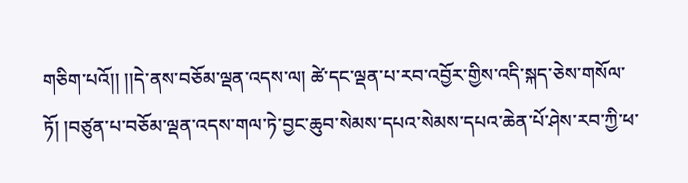གཅིག་པའོ།། །།དེ་ནས་བཅོམ་ལྡན་འདས་ལ། ཚེ་དང་ལྡན་པ་རབ་འབྱོར་གྱིས་འདི་སྐད་ཅེས་གསོལ་ཏོ། །བཙུན་པ་བཅོམ་ལྡན་འདས་གལ་ཏེ་བྱང་ཆུབ་སེམས་དཔའ་སེམས་དཔའ་ཆེན་པོ་ཤེས་རབ་ཀྱི་ཕ་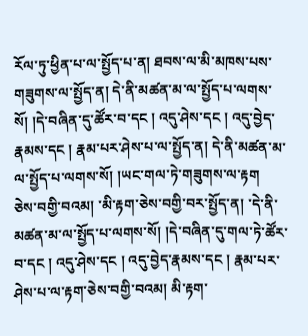རོལ་ཏུ་ཕྱིན་པ་ལ་སྤྱོད་པ་ན། ཐབས་ལ་མི་མཁས་པས་གཟུགས་ལ་སྤྱོད་ན། དེ་ནི་མཚན་མ་ལ་སྤྱོད་པ་ལགས་སོ། །དེ་བཞིན་དུ་ཚོར་བ་དང ། འདུ་ཤེས་དང ། འདུ་བྱེད་རྣམས་དང ། རྣམ་པར་ཤེས་པ་ལ་སྤྱོད་ན། དེ་ནི་མཚན་མ་ལ་སྤྱོད་པ་ལགས་སོ། །ཡང་གལ་ཏེ་གཟུགས་ལ་རྟག
ཅེས་བགྱི་བའམ། ་མི་རྟག་ཅེས་བགྱི་བར་སྤྱོད་ན། ་དེ་ནི་མཚན་མ་ལ་སྤྱོད་པ་ལགས་སོ། །དེ་བཞིན་དུ་གལ་ཏེ་ཚོར་བ་དང ། འདུ་ཤེས་དང ། འདུ་བྱེད་རྣམས་དང ། རྣམ་པར་ཤེས་པ་ལ་རྟག་ཅེས་བགྱི་བའམ། མི་རྟག་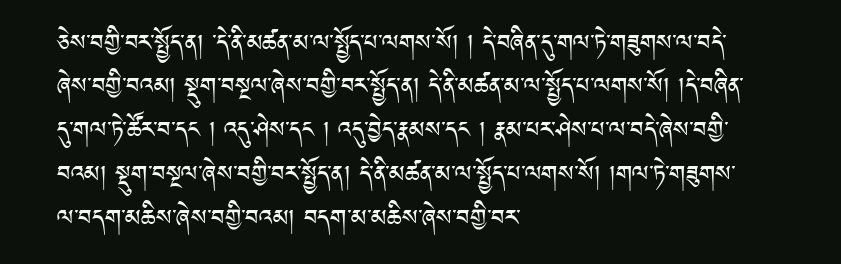ཅེས་བགྱི་བར་སྤྱོད་ན། ་དེ་ནི་མཚན་མ་ལ་སྤྱོད་པ་ལགས་སོ། ། དེ་བཞིན་དུ་གལ་ཏེ་གཟུགས་ལ་བདེ་ཞེས་བགྱི་བའམ། སྡུག་བསྔལ་ཞེས་བགྱི་བར་སྤྱོད་ན། དེ་ནི་མཚན་མ་ལ་སྤྱོད་པ་ལགས་སོ། །དེ་བཞིན་དུ་གལ་ཏེ་ཚོར་བ་དང ། འདུ་ཤེས་དང ། འདུ་བྱེད་རྣམས་དང ། རྣམ་པར་ཤེས་པ་ལ་བདེ་ཞེས་བགྱི་བའམ། སྡུག་བསྔལ་ཞེས་བགྱི་བར་སྤྱོད་ན། དེ་ནི་མཚན་མ་ལ་སྤྱོད་པ་ལགས་སོ། །གལ་ཏེ་གཟུགས་ལ་བདག་མཆིས་ཞེས་བགྱི་བའམ། བདག་མ་མཆིས་ཞེས་བགྱི་བར་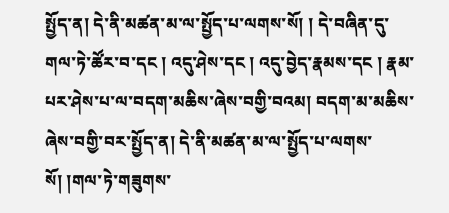སྤྱོད་ན། དེ་ནི་མཚན་མ་ལ་སྤྱོད་པ་ལགས་སོ། ། དེ་བཞིན་དུ་གལ་ཏེ་ཚོར་བ་དང ། འདུ་ཤེས་དང ། འདུ་བྱེད་རྣམས་དང ། རྣམ་པར་ཤེས་པ་ལ་བདག་མཆིས་ཞེས་བགྱི་བའམ། བདག་མ་མཆིས་ཞེས་བགྱི་བར་སྤྱོད་ན། དེ་ནི་མཚན་མ་ལ་སྤྱོད་པ་ལགས་སོ། །གལ་ཏེ་གཟུགས་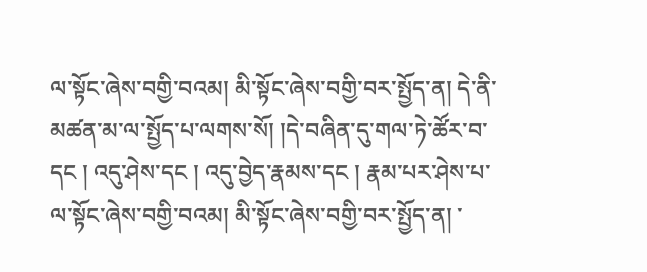ལ་སྟོང་ཞེས་བགྱི་བའམ། མི་སྟོང་ཞེས་བགྱི་བར་སྤྱོད་ན། དེ་ནི་མཚན་མ་ལ་སྤྱོད་པ་ལགས་སོ། །དེ་བཞིན་དུ་གལ་ཏེ་ཚོར་བ་དང ། འདུ་ཤེས་དང ། འདུ་བྱེད་རྣམས་དང ། རྣམ་པར་ཤེས་པ་ལ་སྟོང་ཞེས་བགྱི་བའམ། མི་སྟོང་ཞེས་བགྱི་བར་སྤྱོད་ན། ་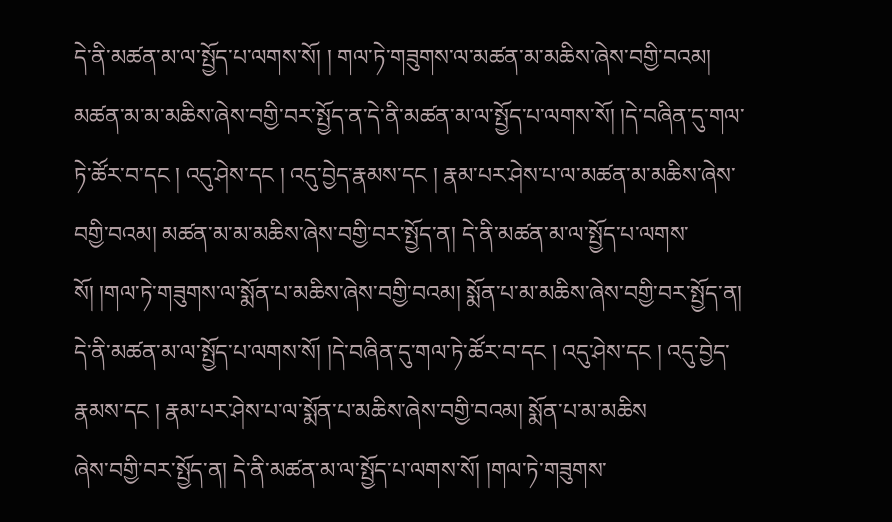དེ་ནི་མཚན་མ་ལ་སྤྱོད་པ་ལགས་སོ། ། གལ་ཏེ་གཟུགས་ལ་མཚན་མ་མཆིས་ཞེས་བགྱི་བའམ། མཚན་མ་མ་མཆིས་ཞེས་བགྱི་བར་སྤྱོད་ན་དེ་ནི་མཚན་མ་ལ་སྤྱོད་པ་ལགས་སོ། །དེ་བཞིན་དུ་གལ་ཏེ་ཚོར་བ་དང ། འདུ་ཤེས་དང ། འདུ་བྱེད་རྣམས་དང ། རྣམ་པར་ཤེས་པ་ལ་མཚན་མ་མཆིས་ཞེས་བགྱི་བའམ། མཚན་མ་མ་མཆིས་ཞེས་བགྱི་བར་སྤྱོད་ན། དེ་ནི་མཚན་མ་ལ་སྤྱོད་པ་ལགས་སོ། །གལ་ཏེ་གཟུགས་ལ་སྨོན་པ་མཆིས་ཞེས་བགྱི་བའམ། སྨོན་པ་མ་མཆིས་ཞེས་བགྱི་བར་སྤྱོད་ན། དེ་ནི་མཚན་མ་ལ་སྤྱོད་པ་ལགས་སོ། །དེ་བཞིན་དུ་གལ་ཏེ་ཚོར་བ་དང ། འདུ་ཤེས་དང ། འདུ་བྱེད་རྣམས་དང ། རྣམ་པར་ཤེས་པ་ལ་སྨོན་པ་མཆིས་ཞེས་བགྱི་བའམ། སྨོན་པ་མ་མཆིས
ཞེས་བགྱི་བར་སྤྱོད་ན། དེ་ནི་མཚན་མ་ལ་སྤྱོད་པ་ལགས་སོ། །གལ་ཏེ་གཟུགས་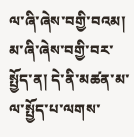ལ་ཞི་ཞེས་བགྱི་བའམ། མ་ཞི་ཞེས་བགྱི་བར་སྤྱོད་ན། དེ་ནི་མཚན་མ་ལ་སྤྱོད་པ་ལགས་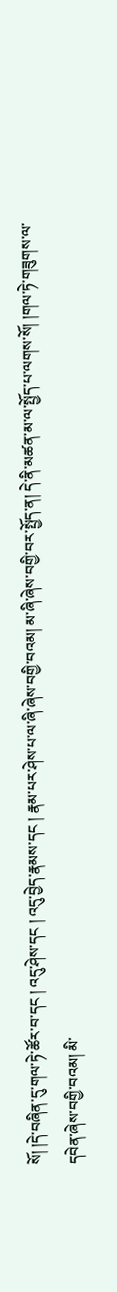སོ། །དེ་བཞིན་དུ་གལ་ཏེ་ཚོར་བ་དང ། འདུ་ཤེས་དང ། འདུ་བྱེད་རྣམས་དང ། རྣམ་པར་ཤེས་པ་ལ་ཞི་ཞེས་བགྱི་བའམ། མ་ཞི་ཞེས་བགྱི་བར་སྤྱོད་ན། དེ་ནི་མཚན་མ་ལ་སྤྱོད་པ་ལགས་སོ། །གལ་ཏེ་གཟུགས་ལ་དབེན་ཞེས་བགྱི་བའམ། མི་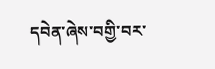དབེན་ཞེས་བགྱི་བར་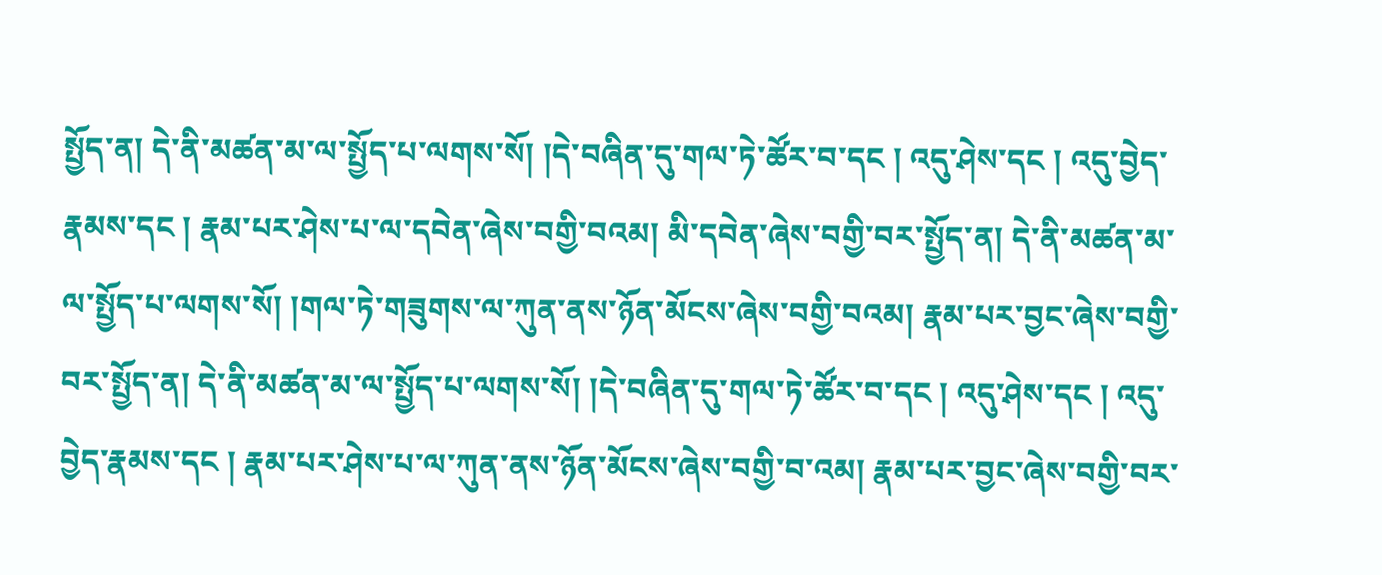སྤྱོད་ན། དེ་ནི་མཚན་མ་ལ་སྤྱོད་པ་ལགས་སོ། །དེ་བཞིན་དུ་གལ་ཏེ་ཚོར་བ་དང ། འདུ་ཤེས་དང ། འདུ་བྱེད་རྣམས་དང ། རྣམ་པར་ཤེས་པ་ལ་དབེན་ཞེས་བགྱི་བའམ། མི་དབེན་ཞེས་བགྱི་བར་སྤྱོད་ན། དེ་ནི་མཚན་མ་ལ་སྤྱོད་པ་ལགས་སོ། །གལ་ཏེ་གཟུགས་ལ་ཀུན་ནས་ཉོན་མོངས་ཞེས་བགྱི་བའམ། རྣམ་པར་བྱང་ཞེས་བགྱི་བར་སྤྱོད་ན། དེ་ནི་མཚན་མ་ལ་སྤྱོད་པ་ལགས་སོ། །དེ་བཞིན་དུ་གལ་ཏེ་ཚོར་བ་དང ། འདུ་ཤེས་དང ། འདུ་བྱེད་རྣམས་དང ། རྣམ་པར་ཤེས་པ་ལ་ཀུན་ནས་ཉོན་མོངས་ཞེས་བགྱི་བ་འམ། རྣམ་པར་བྱང་ཞེས་བགྱི་བར་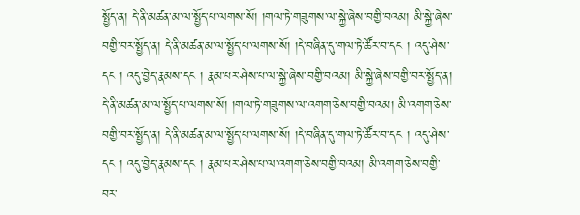སྤྱོད་ན། དེ་ནི་མཚན་མ་ལ་སྤྱོད་པ་ལགས་སོ། །གལ་ཏེ་གཟུགས་ལ་སྐྱེ་ཞེས་བགྱི་བའམ། མི་སྐྱེ་ཞེས་བགྱི་བར་སྤྱོད་ན། དེ་ནི་མཚན་མ་ལ་སྤྱོད་པ་ལགས་སོ། །དེ་བཞིན་དུ་གལ་ཏེ་ཚོར་བ་དང ། འདུ་ཤེས་དང ། འདུ་བྱེད་རྣམས་དང ། རྣམ་པར་ཤེས་པ་ལ་སྐྱེ་ཞེས་བགྱི་བའམ། མི་སྐྱེ་ཞེས་བགྱི་བར་སྤྱོད་ན། དེ་ནི་མཚན་མ་ལ་སྤྱོད་པ་ལགས་སོ། །གལ་ཏེ་གཟུགས་ལ་འགག་ཅེས་བགྱི་བའམ། མི་འགག་ཅེས་བགྱི་བར་སྤྱོད་ན། དེ་ནི་མཚན་མ་ལ་སྤྱོད་པ་ལགས་སོ། །དེ་བཞིན་དུ་གལ་ཏེ་ཚོར་བ་དང ། འདུ་ཤེས་དང ། འདུ་བྱེད་རྣམས་དང ། རྣམ་པར་ཤེས་པ་ལ་འགག་ཅེས་བགྱི་བའམ། མི་འགག་ཅེས་བགྱི་བར་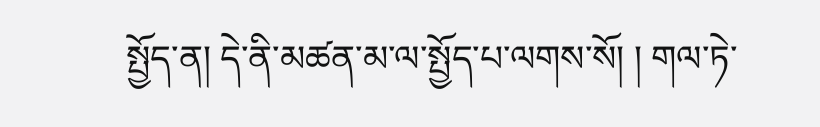སྤྱོད་ན། དེ་ནི་མཚན་མ་ལ་སྤྱོད་པ་ལགས་སོ། ། གལ་ཏེ་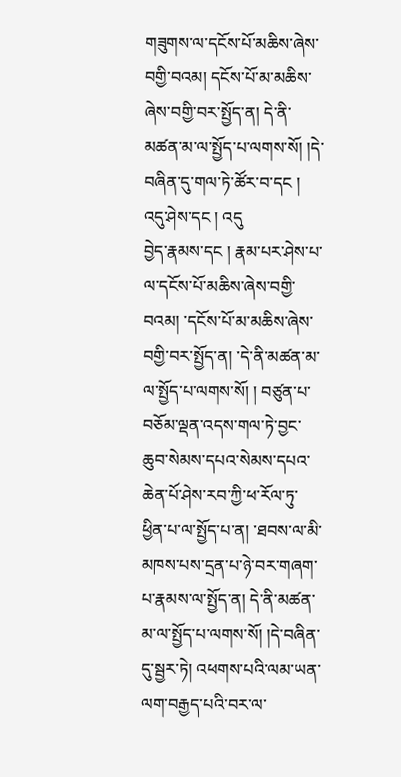གཟུགས་ལ་དངོས་པོ་མཆིས་ཞེས་བགྱི་བའམ། དངོས་པོ་མ་མཆིས་ཞེས་བགྱི་བར་སྤྱོད་ན། དེ་ནི་མཚན་མ་ལ་སྤྱོད་པ་ལགས་སོ། །དེ་བཞིན་དུ་གལ་ཏེ་ཚོར་བ་དང ། འདུ་ཤེས་དང ། འདུ
བྱེད་རྣམས་དང ། རྣམ་པར་ཤེས་པ་ལ་དངོས་པོ་མཆིས་ཞེས་བགྱི་བའམ། ་དངོས་པོ་མ་མཆིས་ཞེས་བགྱི་བར་སྤྱོད་ན། ་དེ་ནི་མཚན་མ་ལ་སྤྱོད་པ་ལགས་སོ། ། བཙུན་པ་བཅོམ་ལྡན་འདས་གལ་ཏེ་བྱང་ཆུབ་སེམས་དཔའ་སེམས་དཔའ་ཆེན་པོ་ཤེས་རབ་ཀྱི་ཕ་རོལ་ཏུ་ཕྱིན་པ་ལ་སྤྱོད་པ་ན། ་ཐབས་ལ་མི་མཁས་པས་དྲན་པ་ཉེ་བར་གཞག་པ་རྣམས་ལ་སྤྱོད་ན། དེ་ནི་མཚན་མ་ལ་སྤྱོད་པ་ལགས་སོ། །དེ་བཞིན་དུ་སྦྱར་ཏེ། འཕགས་པའི་ལམ་ཡན་ལག་བརྒྱད་པའི་བར་ལ་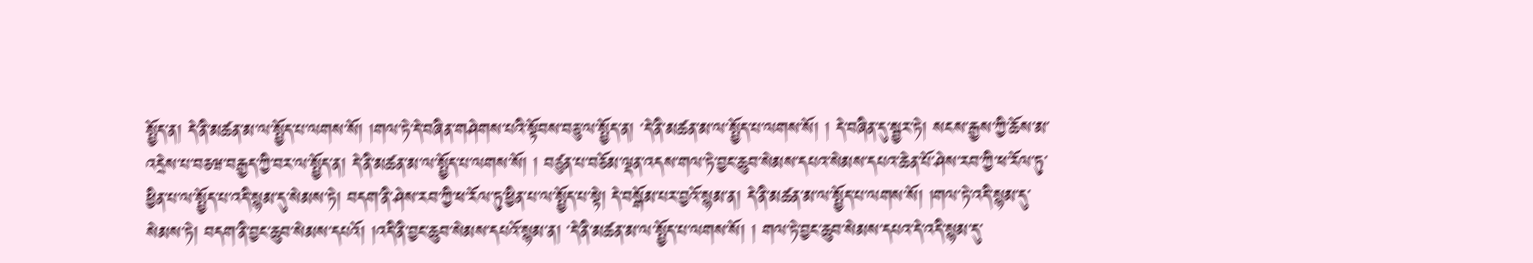སྤྱོད་ན། དེ་ནི་མཚན་མ་ལ་སྤྱོད་པ་ལགས་སོ། །གལ་ཏེ་དེ་བཞིན་གཤེགས་པའི་སྟོབས་བཅུ་ལ་སྤྱོད་ན། ་དེ་ནི་མཚན་མ་ལ་སྤྱོད་པ་ལགས་སོ། ། དེ་བཞིན་དུ་སྦྱར་ཏེ། སངས་རྒྱས་ཀྱི་ཆོས་མ་འདྲེས་པ་བཅཝ་བརྒྱད་ཀྱི་བར་ལ་སྤྱོད་ན། དེ་ནི་མཚན་མ་ལ་སྤྱོད་པ་ལགས་སོ། ། བཙུན་པ་བཅོམ་ལྡན་འདས་གལ་ཏེ་བྱང་ཆུབ་སེམས་དཔའ་སེམས་དཔའ་ཆེན་པོ་ཤེས་རབ་ཀྱི་ཕ་རོལ་ཏུ་ཕྱིན་པ་ལ་སྤྱོད་པ་འདི་སྙམ་དུ་སེམས་ཏེ། བདག་ནི་ཤེས་རབ་ཀྱི་ཕ་རོལ་ཏུ་ཕྱིན་པ་ལ་སྤྱོད་པ་སྟེ། དེ་བསྒོམ་པར་བྱའོ་སྙམ་ན། དེ་ནི་མཚན་མ་ལ་སྤྱོད་པ་ལགས་སོ། །གལ་ཏེ་འདི་སྙམ་དུ་སེམས་ཏེ། བདག་ནི་བྱང་ཆུབ་སེམས་དཔའོ། །འདི་ནི་བྱང་ཆུབ་སེམས་དཔའོ་སྙམ་ན། ་དེ་ནི་མཚན་མ་ལ་སྤྱོད་པ་ལགས་སོ། ། གལ་ཏེ་བྱང་ཆུབ་སེམས་དཔའ་དེ་འདི་སྙམ་དུ་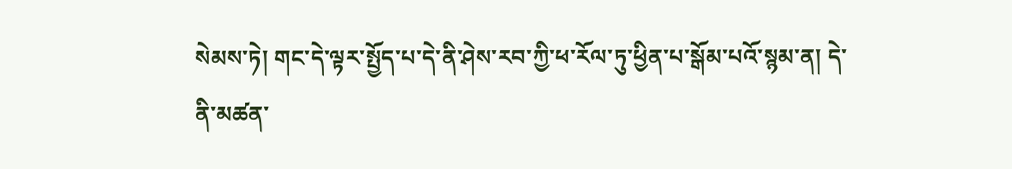སེམས་ཏེ། གང་དེ་ལྟར་སྤྱོད་པ་དེ་ནི་ཤེས་རབ་ཀྱི་ཕ་རོལ་ཏུ་ཕྱིན་པ་སྒོམ་པའོ་སྙམ་ན། དེ་ནི་མཚན་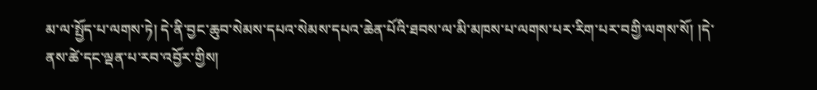མ་ལ་སྤྱོད་པ་ལགས་ཏེ། དེ་ནི་བྱང་ཆུབ་སེམས་དཔའ་སེམས་དཔའ་ཆེན་པོའི་ཐབས་ལ་མི་མཁས་པ་ལགས་པར་རིག་པར་བགྱི་ལགས་སོ། །དེ་ནས་ཚེ་དང་ལྡན་པ་རབ་འབྱོར་གྱིས།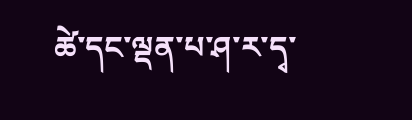ཚེ་དང་ལྡན་པ་ཤ་ར་དྭ་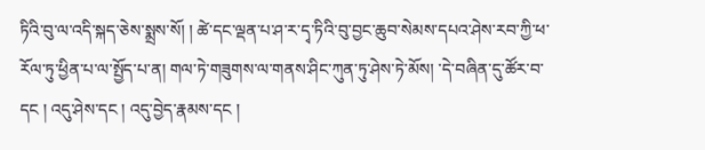ཏིའི་བུ་ལ་འདི་སྐད་ཅེས་སྨྲས་སོ། ། ཚེ་དང་ལྡན་པ་ཤ་ར་དྭ་ཏིའི་བུ་བྱང་ཆུབ་སེམས་དཔའ་ཤེས་རབ་ཀྱི་ཕ་རོལ་ཏུ་ཕྱིན་པ་ལ་སྤྱོད་པ་ན། གལ་ཏེ་གཟུགས་ལ་གནས་ཤིང་ཀུན་ཏུ་ཤེས་ཏེ་མོས། ་དེ་བཞིན་དུ་ཚོར་བ་དང ། འདུ་ཤེས་དང ། འདུ་བྱེད་རྣམས་དང །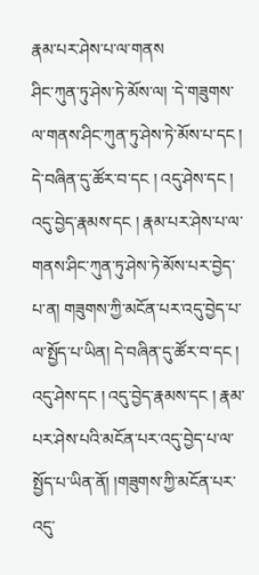རྣམ་པར་ཤེས་པ་ལ་གནས
ཤིང་ཀུན་ཏུ་ཤེས་ཏེ་མོས་ལ། ་དེ་གཟུགས་ལ་གནས་ཤིང་ཀུན་ཏུ་ཤེས་ཏེ་མོས་པ་དང ། དེ་བཞིན་དུ་ཚོར་བ་དང ། འདུ་ཤེས་དང ། འདུ་བྱེད་རྣམས་དང ། རྣམ་པར་ཤེས་པ་ལ་གནས་ཤིང་ཀུན་ཏུ་ཤེས་ཏེ་མོས་པར་བྱེད་པ་ན། གཟུགས་ཀྱི་མངོན་པར་འདུ་བྱེད་པ་ལ་སྤྱོད་པ་ཡིན། དེ་བཞིན་དུ་ཚོར་བ་དང ། འདུ་ཤེས་དང ། འདུ་བྱེད་རྣམས་དང ། རྣམ་པར་ཤེས་པའི་མངོན་པར་འདུ་བྱེད་པ་ལ་སྤྱོད་པ་ཡིན་ནོ། །གཟུགས་ཀྱི་མངོན་པར་འདུ་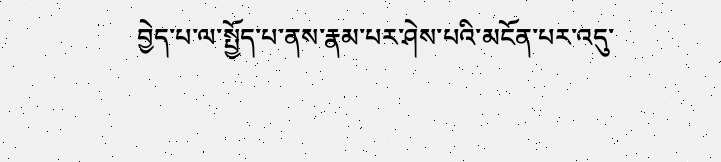བྱེད་པ་ལ་སྤྱོད་པ་ནས་རྣམ་པར་ཤེས་པའི་མངོན་པར་འདུ་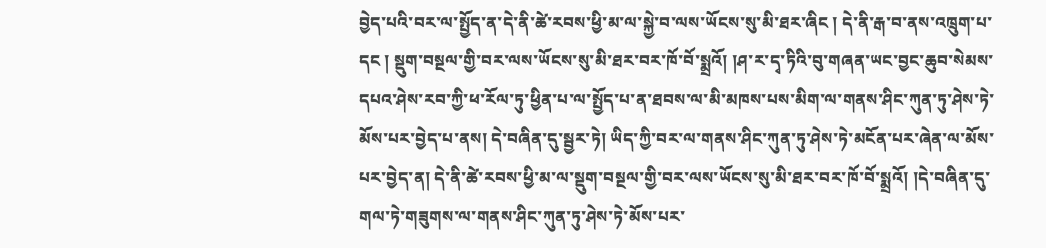བྱེད་པའི་བར་ལ་སྤྱོད་ན་དེ་ནི་ཚེ་རབས་ཕྱི་མ་ལ་སྐྱེ་བ་ལས་ཡོངས་སུ་མི་ཐར་ཞིང ། དེ་ནི་རྒ་བ་ནས་འཁྲུག་པ་དང ། སྡུག་བསྔལ་གྱི་བར་ལས་ཡོངས་སུ་མི་ཐར་བར་ཁོ་བོ་སྨྲའོ། །ཤ་ར་དྭ་ཏིའི་བུ་གཞན་ཡང་བྱང་ཆུབ་སེམས་དཔའ་ཤེས་རབ་ཀྱི་ཕ་རོལ་ཏུ་ཕྱིན་པ་ལ་སྤྱོད་པ་ན་ཐབས་ལ་མི་མཁས་པས་མིག་ལ་གནས་ཤིང་ཀུན་ཏུ་ཤེས་ཏེ་མོས་པར་བྱེད་པ་ནས། དེ་བཞིན་དུ་སྦྱར་ཏེ། ཡིད་ཀྱི་བར་ལ་གནས་ཤིང་ཀུན་ཏུ་ཤེས་ཏེ་མངོན་པར་ཞེན་ལ་མོས་པར་བྱེད་ན། དེ་ནི་ཚེ་རབས་ཕྱི་མ་ལ་སྡུག་བསྔལ་གྱི་བར་ལས་ཡོངས་སུ་མི་ཐར་བར་ཁོ་བོ་སྨྲའོ། །དེ་བཞིན་དུ་གལ་ཏེ་གཟུགས་ལ་གནས་ཤིང་ཀུན་ཏུ་ཤེས་ཏེ་མོས་པར་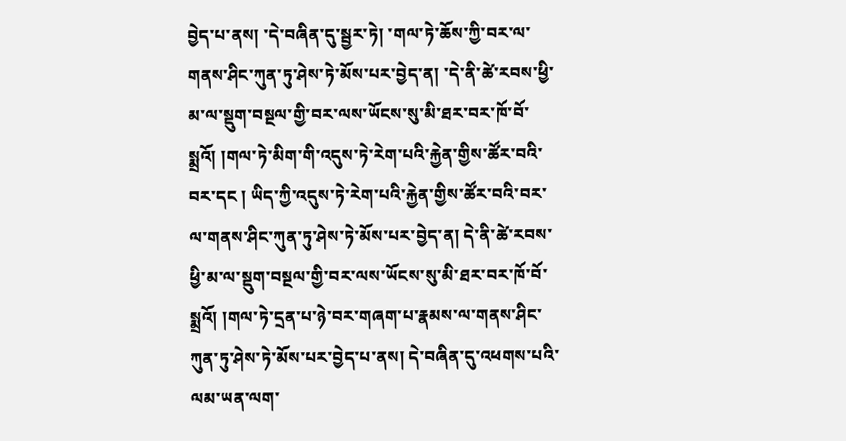བྱེད་པ་ནས། ་དེ་བཞིན་དུ་སྦྱར་ཏེ། ་གལ་ཏེ་ཆོས་ཀྱི་བར་ལ་གནས་ཤིང་ཀུན་ཏུ་ཤེས་ཏེ་མོས་པར་བྱེད་ན། ་དེ་ནི་ཚེ་རབས་ཕྱི་མ་ལ་སྡུག་བསྔལ་གྱི་བར་ལས་ཡོངས་སུ་མི་ཐར་བར་ཁོ་བོ་སྨྲའོ། །གལ་ཏེ་མིག་གི་འདུས་ཏེ་རེག་པའི་རྐྱེན་གྱིས་ཚོར་བའི་བར་དང ། ཡིད་ཀྱི་འདུས་ཏེ་རེག་པའི་རྐྱེན་གྱིས་ཚོར་བའི་བར་ལ་གནས་ཤིང་ཀུན་ཏུ་ཤེས་ཏེ་མོས་པར་བྱེད་ན། དེ་ནི་ཚེ་རབས་ཕྱི་མ་ལ་སྡུག་བསྔལ་གྱི་བར་ལས་ཡོངས་སུ་མི་ཐར་བར་ཁོ་བོ་སྨྲའོ། །གལ་ཏེ་དྲན་པ་ཉེ་བར་གཞག་པ་རྣམས་ལ་གནས་ཤིང་ཀུན་ཏུ་ཤེས་ཏེ་མོས་པར་བྱེད་པ་ནས། དེ་བཞིན་དུ་འཕགས་པའི་ལམ་ཡན་ལག་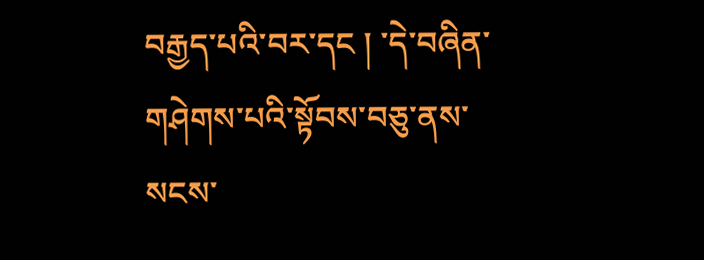བརྒྱད་པའི་བར་དང ། ་དེ་བཞིན་གཤེགས་པའི་སྟོབས་བཅུ་ནས་སངས་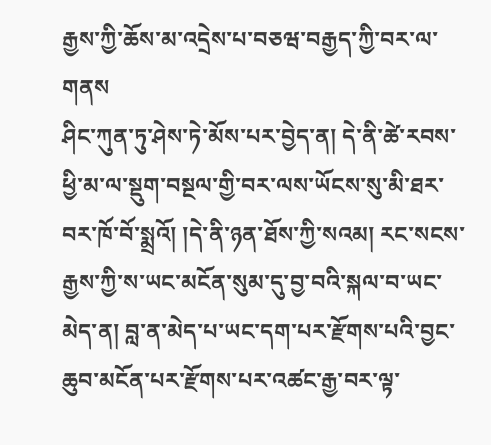རྒྱས་ཀྱི་ཆོས་མ་འདྲེས་པ་བཅཝ་བརྒྱད་ཀྱི་བར་ལ་གནས
ཤིང་ཀུན་ཏུ་ཤེས་ཏེ་མོས་པར་བྱེད་ན། དེ་ནི་ཚེ་རབས་ཕྱི་མ་ལ་སྡུག་བསྔལ་གྱི་བར་ལས་ཡོངས་སུ་མི་ཐར་བར་ཁོ་བོ་སྨྲའོ། །དེ་ནི་ཉན་ཐོས་ཀྱི་སའམ། རང་སངས་རྒྱས་ཀྱི་ས་ཡང་མངོན་སུམ་དུ་བྱ་བའི་སྐལ་བ་ཡང་མེད་ན། བླ་ན་མེད་པ་ཡང་དག་པར་རྫོགས་པའི་བྱང་ཆུབ་མངོན་པར་རྫོགས་པར་འཚང་རྒྱ་བར་ལྟ་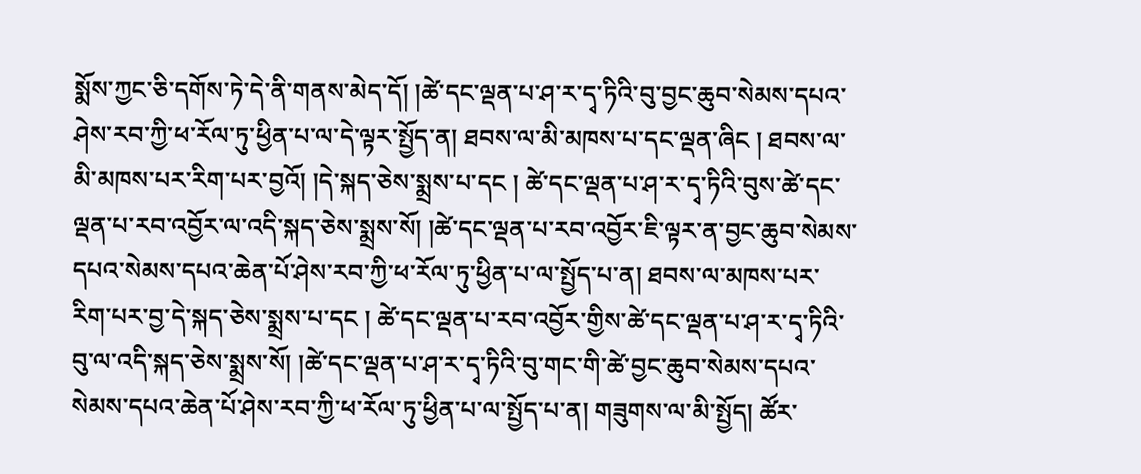སྨོས་ཀྱང་ཅི་དགོས་ཏེ་དེ་ནི་གནས་མེད་དོ། །ཚེ་དང་ལྡན་པ་ཤ་ར་དྭ་ཏིའི་བུ་བྱང་ཆུབ་སེམས་དཔའ་ཤེས་རབ་ཀྱི་ཕ་རོལ་ཏུ་ཕྱིན་པ་ལ་དེ་ལྟར་སྤྱོད་ན། ཐབས་ལ་མི་མཁས་པ་དང་ལྡན་ཞིང ། ཐབས་ལ་མི་མཁས་པར་རིག་པར་བྱའོ། །དེ་སྐད་ཅེས་སྨྲས་པ་དང ། ཚེ་དང་ལྡན་པ་ཤ་ར་དྭ་ཏིའི་བུས་ཚེ་དང་ལྡན་པ་རབ་འབྱོར་ལ་འདི་སྐད་ཅེས་སྨྲས་སོ། །ཚེ་དང་ལྡན་པ་རབ་འབྱོར་ཇི་ལྟར་ན་བྱང་ཆུབ་སེམས་དཔའ་སེམས་དཔའ་ཆེན་པོ་ཤེས་རབ་ཀྱི་ཕ་རོལ་ཏུ་ཕྱིན་པ་ལ་སྤྱོད་པ་ན། ཐབས་ལ་མཁས་པར་རིག་པར་བྱ་དེ་སྐད་ཅེས་སྨྲས་པ་དང ། ཚེ་དང་ལྡན་པ་རབ་འབྱོར་གྱིས་ཚེ་དང་ལྡན་པ་ཤ་ར་དྭ་ཏིའི་བུ་ལ་འདི་སྐད་ཅེས་སྨྲས་སོ། །ཚེ་དང་ལྡན་པ་ཤ་ར་དྭ་ཏིའི་བུ་གང་གི་ཚེ་བྱང་ཆུབ་སེམས་དཔའ་སེམས་དཔའ་ཆེན་པོ་ཤེས་རབ་ཀྱི་ཕ་རོལ་ཏུ་ཕྱིན་པ་ལ་སྤྱོད་པ་ན། གཟུགས་ལ་མི་སྤྱོད། ཚོར་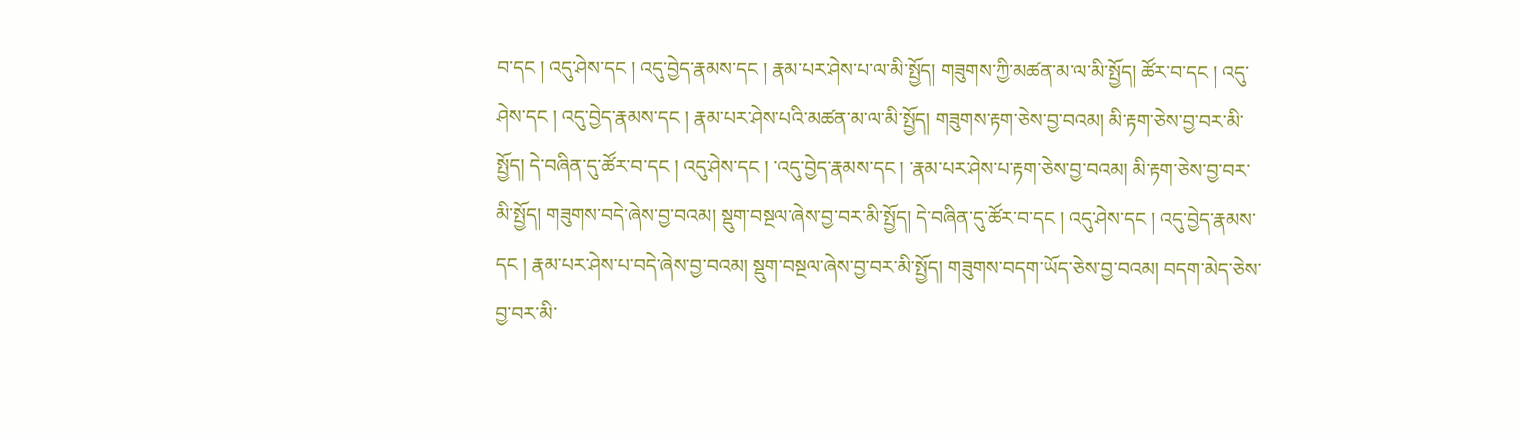བ་དང ། འདུ་ཤེས་དང ། འདུ་བྱེད་རྣམས་དང ། རྣམ་པར་ཤེས་པ་ལ་མི་སྤྱོད། གཟུགས་ཀྱི་མཚན་མ་ལ་མི་སྤྱོད། ཚོར་བ་དང ། འདུ་ཤེས་དང ། འདུ་བྱེད་རྣམས་དང ། རྣམ་པར་ཤེས་པའི་མཚན་མ་ལ་མི་སྤྱོད། གཟུགས་རྟག་ཅེས་བྱ་བའམ། མི་རྟག་ཅེས་བྱ་བར་མི་སྤྱོད། དེ་བཞིན་དུ་ཚོར་བ་དང ། འདུ་ཤེས་དང ། ་འདུ་བྱེད་རྣམས་དང ། ་རྣམ་པར་ཤེས་པ་རྟག་ཅེས་བྱ་བའམ། མི་རྟག་ཅེས་བྱ་བར་མི་སྤྱོད། གཟུགས་བདེ་ཞེས་བྱ་བའམ། སྡུག་བསྔལ་ཞེས་བྱ་བར་མི་སྤྱོད། དེ་བཞིན་དུ་ཚོར་བ་དང ། འདུ་ཤེས་དང ། འདུ་བྱེད་རྣམས་དང ། རྣམ་པར་ཤེས་པ་བདེ་ཞེས་བྱ་བའམ། སྡུག་བསྔལ་ཞེས་བྱ་བར་མི་སྤྱོད། གཟུགས་བདག་ཡོད་ཅེས་བྱ་བའམ། བདག་མེད་ཅེས་བྱ་བར་མི་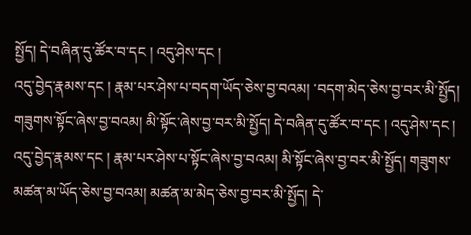སྤྱོད། དེ་བཞིན་དུ་ཚོར་བ་དང ། འདུ་ཤེས་དང །
འདུ་བྱེད་རྣམས་དང ། རྣམ་པར་ཤེས་པ་བདག་ཡོད་ཅེས་བྱ་བའམ། ་བདག་མེད་ཅེས་བྱ་བར་མི་སྤྱོད། གཟུགས་སྟོང་ཞེས་བྱ་བའམ། མི་སྟོང་ཞེས་བྱ་བར་མི་སྤྱོད། དེ་བཞིན་དུ་ཚོར་བ་དང ། འདུ་ཤེས་དང ། འདུ་བྱེད་རྣམས་དང ། རྣམ་པར་ཤེས་པ་སྟོང་ཞེས་བྱ་བའམ། མི་སྟོང་ཞེས་བྱ་བར་མི་སྤྱོད། གཟུགས་མཚན་མ་ཡོད་ཅེས་བྱ་བའམ། མཚན་མ་མེད་ཅེས་བྱ་བར་མི་སྤྱོད། དེ་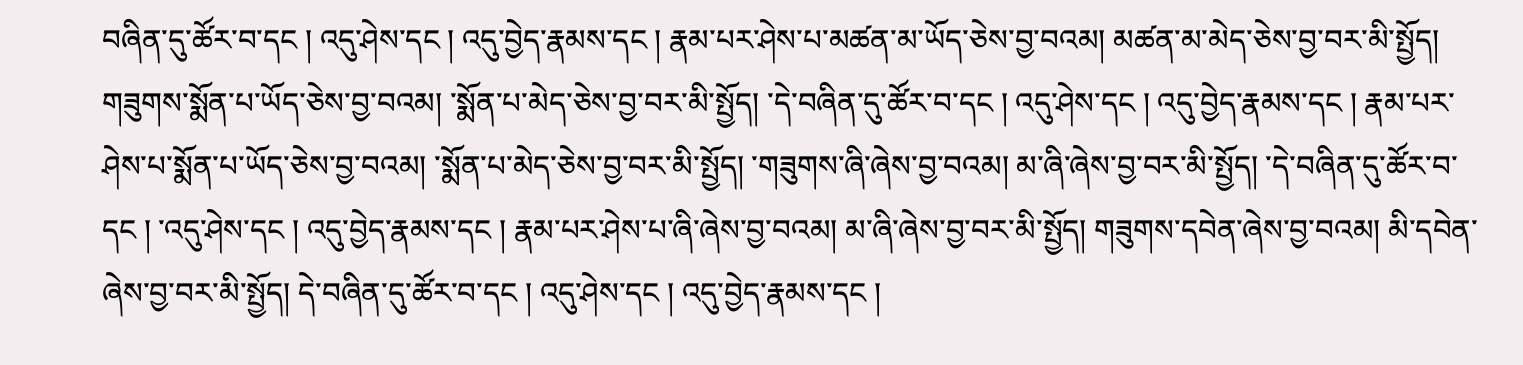བཞིན་དུ་ཚོར་བ་དང ། འདུ་ཤེས་དང ། འདུ་བྱེད་རྣམས་དང ། རྣམ་པར་ཤེས་པ་མཚན་མ་ཡོད་ཅེས་བྱ་བའམ། མཚན་མ་མེད་ཅེས་བྱ་བར་མི་སྤྱོད། གཟུགས་སྨོན་པ་ཡོད་ཅེས་བྱ་བའམ། ་སྨོན་པ་མེད་ཅེས་བྱ་བར་མི་སྤྱོད། ་དེ་བཞིན་དུ་ཚོར་བ་དང ། འདུ་ཤེས་དང ། འདུ་བྱེད་རྣམས་དང ། རྣམ་པར་ཤེས་པ་སྨོན་པ་ཡོད་ཅེས་བྱ་བའམ། ་སྨོན་པ་མེད་ཅེས་བྱ་བར་མི་སྤྱོད། ་གཟུགས་ཞི་ཞེས་བྱ་བའམ། མ་ཞི་ཞེས་བྱ་བར་མི་སྤྱོད། ་དེ་བཞིན་དུ་ཚོར་བ་དང ། ་འདུ་ཤེས་དང ། འདུ་བྱེད་རྣམས་དང ། རྣམ་པར་ཤེས་པ་ཞི་ཞེས་བྱ་བའམ། མ་ཞི་ཞེས་བྱ་བར་མི་སྤྱོད། གཟུགས་དབེན་ཞེས་བྱ་བའམ། མི་དབེན་ཞེས་བྱ་བར་མི་སྤྱོད། དེ་བཞིན་དུ་ཚོར་བ་དང ། འདུ་ཤེས་དང ། འདུ་བྱེད་རྣམས་དང །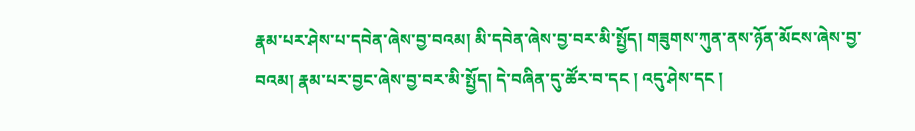རྣམ་པར་ཤེས་པ་དབེན་ཞེས་བྱ་བའམ། མི་དབེན་ཞེས་བྱ་བར་མི་སྤྱོད། གཟུགས་ཀུན་ནས་ཉོན་མོངས་ཞེས་བྱ་བའམ། རྣམ་པར་བྱང་ཞེས་བྱ་བར་མི་སྤྱོད། དེ་བཞིན་དུ་ཚོར་བ་དང ། འདུ་ཤེས་དང །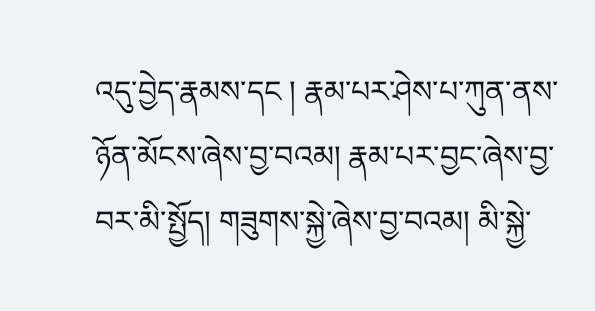འདུ་བྱེད་རྣམས་དང ། རྣམ་པར་ཤེས་པ་ཀུན་ནས་ཉོན་མོངས་ཞེས་བྱ་བའམ། རྣམ་པར་བྱང་ཞེས་བྱ་བར་མི་སྤྱོད། གཟུགས་སྐྱེ་ཞེས་བྱ་བའམ། མི་སྐྱེ་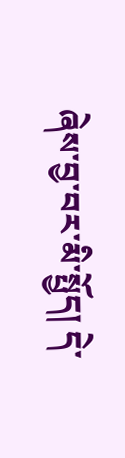ཞེས་བྱ་བར་མི་སྤྱོད། དེ་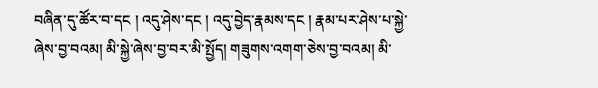བཞིན་དུ་ཚོར་བ་དང ། འདུ་ཤེས་དང ། འདུ་བྱེད་རྣམས་དང ། རྣམ་པར་ཤེས་པ་སྐྱེ་ཞེས་བྱ་བའམ། མི་སྐྱེ་ཞེས་བྱ་བར་མི་སྤྱོད། གཟུགས་འགག་ཅེས་བྱ་བའམ། མི་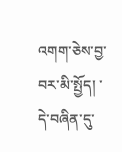འགག་ཅེས་བྱ་བར་མི་སྤྱོད། ་དེ་བཞིན་དུ་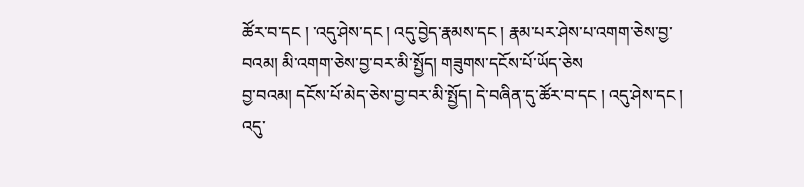ཚོར་བ་དང ། ་འདུ་ཤེས་དང ། འདུ་བྱེད་རྣམས་དང ། རྣམ་པར་ཤེས་པ་འགག་ཅེས་བྱ་བའམ། མི་འགག་ཅེས་བྱ་བར་མི་སྤྱོད། གཟུགས་དངོས་པོ་ཡོད་ཅེས
བྱ་བའམ། དངོས་པོ་མེད་ཅེས་བྱ་བར་མི་སྤྱོད། དེ་བཞིན་དུ་ཚོར་བ་དང ། འདུ་ཤེས་དང ། འདུ་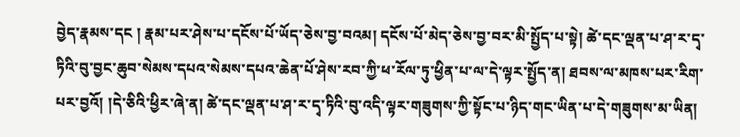བྱེད་རྣམས་དང ། རྣམ་པར་ཤེས་པ་དངོས་པོ་ཡོད་ཅེས་བྱ་བའམ། དངོས་པོ་མེད་ཅེས་བྱ་བར་མི་སྤྱོད་པ་སྟེ། ཚེ་དང་ལྡན་པ་ཤ་ར་དྭ་ཏིའི་བུ་བྱང་ཆུབ་སེམས་དཔའ་སེམས་དཔའ་ཆེན་པོ་ཤེས་རབ་ཀྱི་ཕ་རོལ་ཏུ་ཕྱིན་པ་ལ་དེ་ལྟར་སྤྱོད་ན། ཐབས་ལ་མཁས་པར་རིག་པར་བྱའོ། །དེ་ཅིའི་ཕྱིར་ཞེ་ན། ཚེ་དང་ལྡན་པ་ཤ་ར་དྭ་ཏིའི་བུ་འདི་ལྟར་གཟུགས་ཀྱི་སྟོང་པ་ཉིད་གང་ཡིན་པ་དེ་གཟུགས་མ་ཡིན།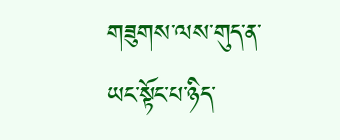གཟུགས་ལས་གུད་ན་ཡང་སྟོང་པ་ཉིད་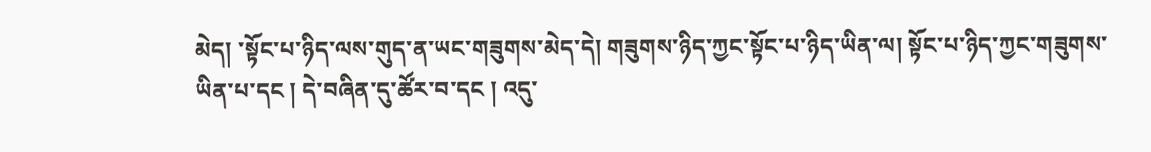མེད། ་སྟོང་པ་ཉིད་ལས་གུད་ན་ཡང་གཟུགས་མེད་དེ། གཟུགས་ཉིད་ཀྱང་སྟོང་པ་ཉིད་ཡིན་ལ། སྟོང་པ་ཉིད་ཀྱང་གཟུགས་ཡིན་པ་དང ། དེ་བཞིན་དུ་ཚོར་བ་དང ། འདུ་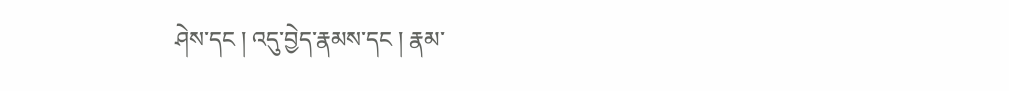ཤེས་དང ། འདུ་བྱེད་རྣམས་དང ། རྣམ་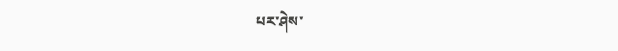པར་ཤེས་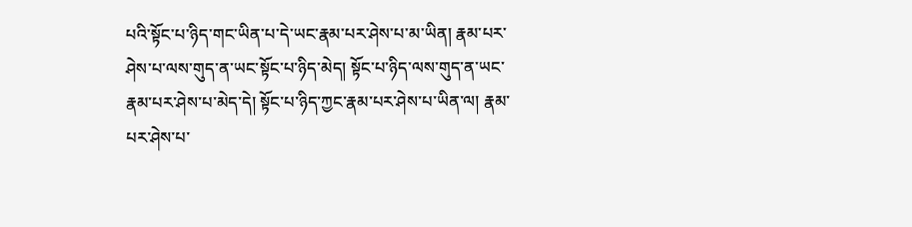པའི་སྟོང་པ་ཉིད་གང་ཡིན་པ་དེ་ཡང་རྣམ་པར་ཤེས་པ་མ་ཡིན། རྣམ་པར་ཤེས་པ་ལས་གུད་ན་ཡང་སྟོང་པ་ཉིད་མེད། སྟོང་པ་ཉིད་ལས་གུད་ན་ཡང་རྣམ་པར་ཤེས་པ་མེད་དེ། སྟོང་པ་ཉིད་ཀྱང་རྣམ་པར་ཤེས་པ་ཡིན་ལ། རྣམ་པར་ཤེས་པ་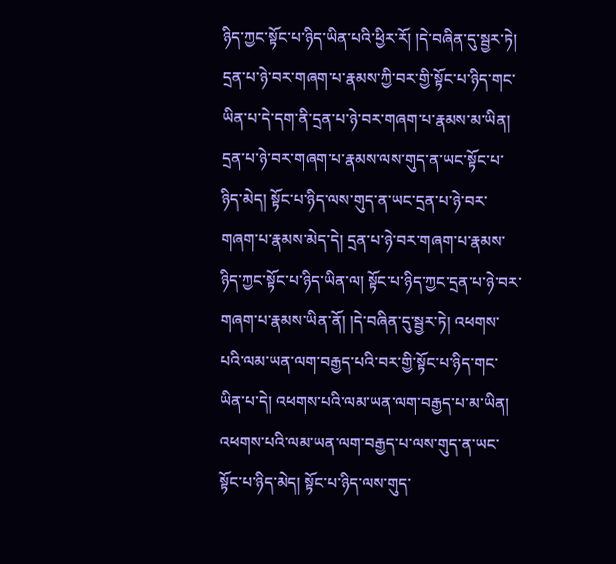ཉིད་ཀྱང་སྟོང་པ་ཉིད་ཡིན་པའི་ཕྱིར་རོ། །དེ་བཞིན་དུ་སྦྱར་ཏེ། དྲན་པ་ཉེ་བར་གཞག་པ་རྣམས་ཀྱི་བར་གྱི་སྟོང་པ་ཉིད་གང་ཡིན་པ་དེ་དག་ནི་དྲན་པ་ཉེ་བར་གཞག་པ་རྣམས་མ་ཡིན། དྲན་པ་ཉེ་བར་གཞག་པ་རྣམས་ལས་གུད་ན་ཡང་སྟོང་པ་ཉིད་མེད། སྟོང་པ་ཉིད་ལས་གུད་ན་ཡང་དྲན་པ་ཉེ་བར་གཞག་པ་རྣམས་མེད་དེ། དྲན་པ་ཉེ་བར་གཞག་པ་རྣམས་ཉིད་ཀྱང་སྟོང་པ་ཉིད་ཡིན་ལ། སྟོང་པ་ཉིད་ཀྱང་དྲན་པ་ཉེ་བར་གཞག་པ་རྣམས་ཡིན་ནོ། །དེ་བཞིན་དུ་སྦྱར་ཏེ། འཕགས་པའི་ལམ་ཡན་ལག་བརྒྱད་པའི་བར་གྱི་སྟོང་པ་ཉིད་གང་ཡིན་པ་དེ། འཕགས་པའི་ལམ་ཡན་ལག་བརྒྱད་པ་མ་ཡིན། འཕགས་པའི་ལམ་ཡན་ལག་བརྒྱད་པ་ལས་གུད་ན་ཡང་སྟོང་པ་ཉིད་མེད། སྟོང་པ་ཉིད་ལས་གུད་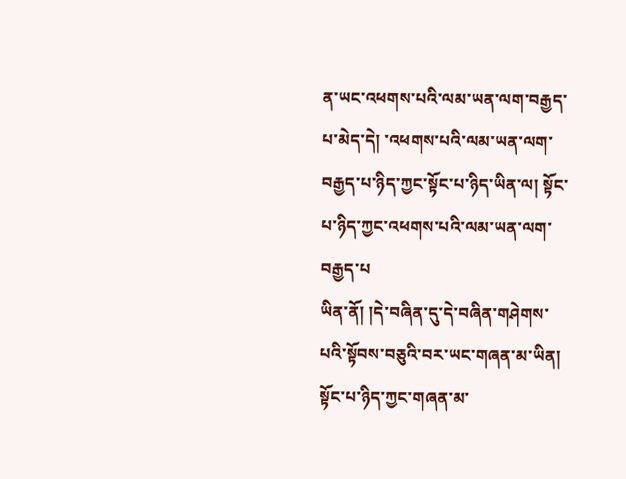ན་ཡང་འཕགས་པའི་ལམ་ཡན་ལག་བརྒྱད་པ་མེད་དེ། ་འཕགས་པའི་ལམ་ཡན་ལག་བརྒྱད་པ་ཉིད་ཀྱང་སྟོང་པ་ཉིད་ཡིན་ལ། སྟོང་པ་ཉིད་ཀྱང་འཕགས་པའི་ལམ་ཡན་ལག་བརྒྱད་པ
ཡིན་ནོ། །དེ་བཞིན་དུ་དེ་བཞིན་གཤེགས་པའི་སྟོབས་བཅུའི་བར་ཡང་གཞན་མ་ཡིན། སྟོང་པ་ཉིད་ཀྱང་གཞན་མ་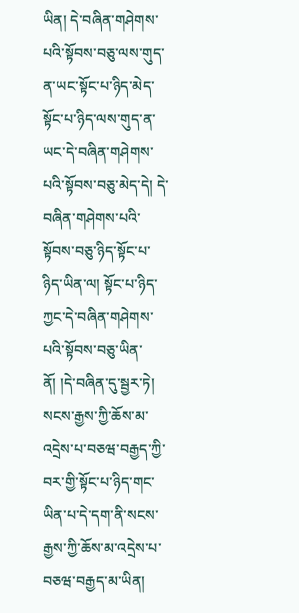ཡིན། དེ་བཞིན་གཤེགས་པའི་སྟོབས་བཅུ་ལས་གུད་ན་ཡང་སྟོང་པ་ཉིད་མེད་སྟོང་པ་ཉིད་ལས་གུད་ན་ཡང་དེ་བཞིན་གཤེགས་པའི་སྟོབས་བཅུ་མེད་དེ། དེ་བཞིན་གཤེགས་པའི་སྟོབས་བཅུ་ཉིད་སྟོང་པ་ཉིད་ཡིན་ལ། སྟོང་པ་ཉིད་ཀྱང་དེ་བཞིན་གཤེགས་པའི་སྟོབས་བཅུ་ཡིན་ནོ། །དེ་བཞིན་དུ་སྦྱར་ཏེ། སངས་རྒྱས་ཀྱི་ཆོས་མ་འདྲེས་པ་བཅཝ་བརྒྱད་ཀྱི་བར་གྱི་སྟོང་པ་ཉིད་གང་ཡིན་པ་དེ་དག་ནི་སངས་རྒྱས་ཀྱི་ཆོས་མ་འདྲེས་པ་བཅཝ་བརྒྱད་མ་ཡིན།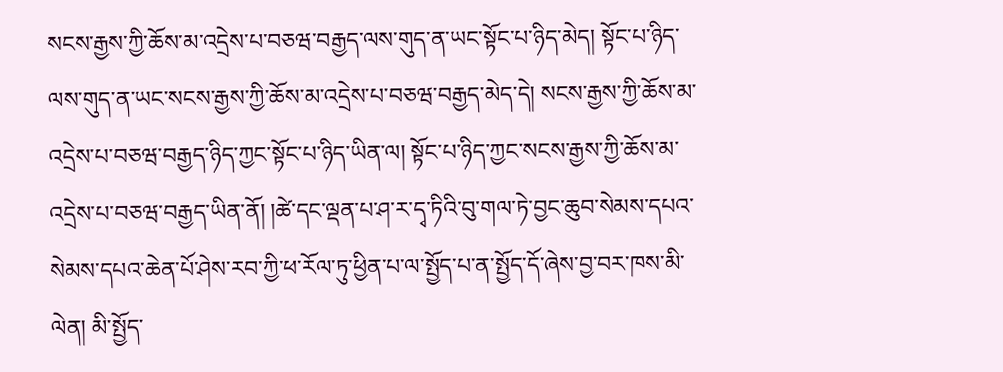སངས་རྒྱས་ཀྱི་ཆོས་མ་འདྲེས་པ་བཅཝ་བརྒྱད་ལས་གུད་ན་ཡང་སྟོང་པ་ཉིད་མེད། སྟོང་པ་ཉིད་ལས་གུད་ན་ཡང་སངས་རྒྱས་ཀྱི་ཆོས་མ་འདྲེས་པ་བཅཝ་བརྒྱད་མེད་དེ། སངས་རྒྱས་ཀྱི་ཆོས་མ་འདྲེས་པ་བཅཝ་བརྒྱད་ཉིད་ཀྱང་སྟོང་པ་ཉིད་ཡིན་ལ། སྟོང་པ་ཉིད་ཀྱང་སངས་རྒྱས་ཀྱི་ཆོས་མ་འདྲེས་པ་བཅཝ་བརྒྱད་ཡིན་ནོ། །ཚེ་དང་ལྡན་པ་ཤ་ར་དྭ་ཏིའི་བུ་གལ་ཏེ་བྱང་ཆུབ་སེམས་དཔའ་སེམས་དཔའ་ཆེན་པོ་ཤེས་རབ་ཀྱི་ཕ་རོལ་ཏུ་ཕྱིན་པ་ལ་སྤྱོད་པ་ན་སྤྱོད་དོ་ཞེས་བྱ་བར་ཁས་མི་ལེན། མི་སྤྱོད་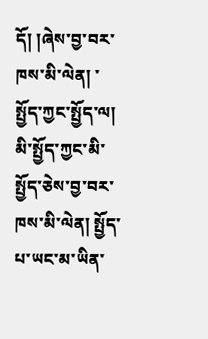དོ། །ཞེས་བྱ་བར་ཁས་མི་ལེན། ་སྤྱོད་ཀྱང་སྤྱོད་ལ། མི་སྤྱོད་ཀྱང་མི་སྤྱོད་ཅེས་བྱ་བར་ཁས་མི་ལེན། སྤྱོད་པ་ཡང་མ་ཡིན་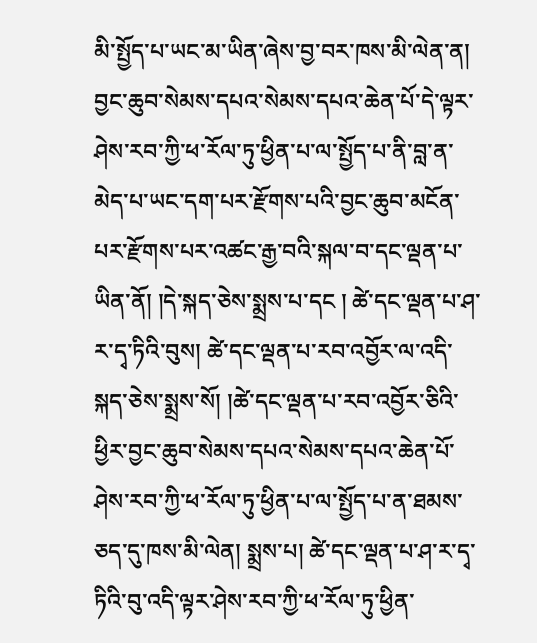མི་སྤྱོད་པ་ཡང་མ་ཡིན་ཞེས་བྱ་བར་ཁས་མི་ལེན་ན། བྱང་ཆུབ་སེམས་དཔའ་སེམས་དཔའ་ཆེན་པོ་དེ་ལྟར་ཤེས་རབ་ཀྱི་ཕ་རོལ་ཏུ་ཕྱིན་པ་ལ་སྤྱོད་པ་ནི་བླ་ན་མེད་པ་ཡང་དག་པར་རྫོགས་པའི་བྱང་ཆུབ་མངོན་པར་རྫོགས་པར་འཚང་རྒྱ་བའི་སྐལ་བ་དང་ལྡན་པ་ཡིན་ནོ། །དེ་སྐད་ཅེས་སྨྲས་པ་དང ། ཚེ་དང་ལྡན་པ་ཤ་ར་དྭ་ཏིའི་བུས། ཚེ་དང་ལྡན་པ་རབ་འབྱོར་ལ་འདི་སྐད་ཅེས་སྨྲས་སོ། །ཚེ་དང་ལྡན་པ་རབ་འབྱོར་ཅིའི་ཕྱིར་བྱང་ཆུབ་སེམས་དཔའ་སེམས་དཔའ་ཆེན་པོ་ཤེས་རབ་ཀྱི་ཕ་རོལ་ཏུ་ཕྱིན་པ་ལ་སྤྱོད་པ་ན་ཐམས་ཅད་དུ་ཁས་མི་ལེན། སྨྲས་པ། ཚེ་དང་ལྡན་པ་ཤ་ར་དྭ་ཏིའི་བུ་འདི་ལྟར་ཤེས་རབ་ཀྱི་ཕ་རོལ་ཏུ་ཕྱིན་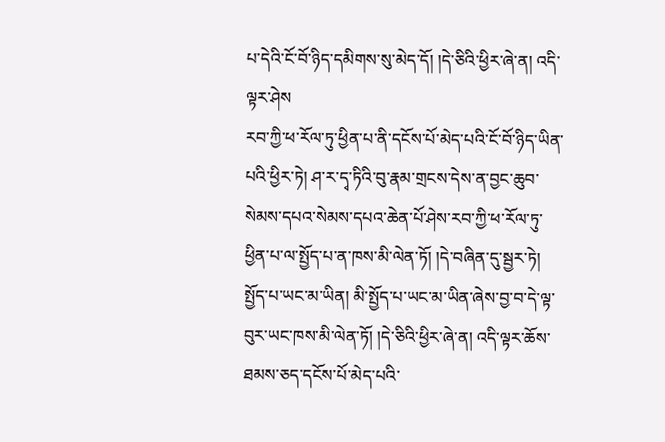པ་དེའི་ངོ་བོ་ཉིད་དམིགས་སུ་མེད་དོ། །དེ་ཅིའི་ཕྱིར་ཞེ་ན། འདི་ལྟར་ཤེས
རབ་ཀྱི་ཕ་རོལ་ཏུ་ཕྱིན་པ་ནི་དངོས་པོ་མེད་པའི་ངོ་བོ་ཉིད་ཡིན་པའི་ཕྱིར་ཏེ། ཤ་ར་དྭ་ཏིའི་བུ་རྣམ་གྲངས་དེས་ན་བྱང་ཆུབ་སེམས་དཔའ་སེམས་དཔའ་ཆེན་པོ་ཤེས་རབ་ཀྱི་ཕ་རོལ་ཏུ་ཕྱིན་པ་ལ་སྤྱོད་པ་ན་ཁས་མི་ལེན་ཏོ། །དེ་བཞིན་དུ་སྦྱར་ཏེ། སྤྱོད་པ་ཡང་མ་ཡིན། མི་སྤྱོད་པ་ཡང་མ་ཡིན་ཞེས་བྱ་བ་དེ་ལྟ་བུར་ཡང་ཁས་མི་ལེན་ཏོ། །དེ་ཅིའི་ཕྱིར་ཞེ་ན། འདི་ལྟར་ཆོས་ཐམས་ཅད་དངོས་པོ་མེད་པའི་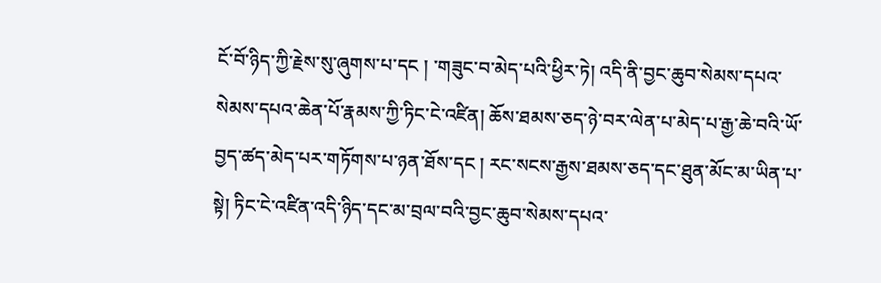ངོ་བོ་ཉིད་ཀྱི་རྗེས་སུ་ཞུགས་པ་དང ། ་གཟུང་བ་མེད་པའི་ཕྱིར་ཏེ། འདི་ནི་བྱང་ཆུབ་སེམས་དཔའ་སེམས་དཔའ་ཆེན་པོ་རྣམས་ཀྱི་ཏིང་ངེ་འཛིན། ཆོས་ཐམས་ཅད་ཉེ་བར་ལེན་པ་མེད་པ་རྒྱ་ཆེ་བའི་ཡོ་བྱད་ཚད་མེད་པར་གཏོགས་པ་ཉན་ཐོས་དང ། རང་སངས་རྒྱས་ཐམས་ཅད་དང་ཐུན་མོང་མ་ཡིན་པ་སྟེ། ཏིང་ངེ་འཛིན་འདི་ཉིད་དང་མ་བྲལ་བའི་བྱང་ཆུབ་སེམས་དཔའ་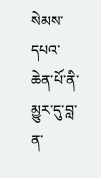སེམས་དཔའ་ཆེན་པོ་ནི་མྱུར་དུ་བླ་ན་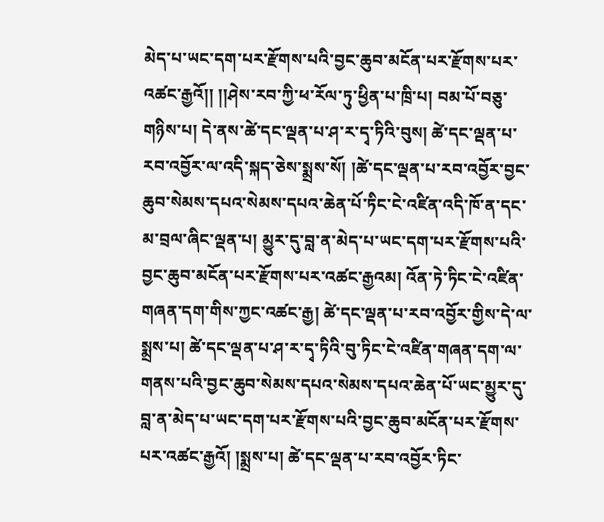མེད་པ་ཡང་དག་པར་རྫོགས་པའི་བྱང་ཆུབ་མངོན་པར་རྫོགས་པར་འཚང་རྒྱའོ།། །།ཤེས་རབ་ཀྱི་ཕ་རོལ་ཏུ་ཕྱིན་པ་ཁྲི་པ། བམ་པོ་བཅུ་གཉིས་པ། དེ་ནས་ཚེ་དང་ལྡན་པ་ཤ་ར་དྭ་ཏིའི་བུས། ཚེ་དང་ལྡན་པ་རབ་འབྱོར་ལ་འདི་སྐད་ཅེས་སྨྲས་སོ། །ཚེ་དང་ལྡན་པ་རབ་འབྱོར་བྱང་ཆུབ་སེམས་དཔའ་སེམས་དཔའ་ཆེན་པོ་ཏིང་ངེ་འཛིན་འདི་ཁོ་ན་དང་མ་བྲལ་ཞིང་ལྡན་པ། མྱུར་དུ་བླ་ན་མེད་པ་ཡང་དག་པར་རྫོགས་པའི་བྱང་ཆུབ་མངོན་པར་རྫོགས་པར་འཚང་རྒྱའམ། འོན་ཏེ་ཏིང་ངེ་འཛིན་གཞན་དག་གིས་ཀྱང་འཚང་རྒྱ། ཚེ་དང་ལྡན་པ་རབ་འབྱོར་གྱིས་དེ་ལ་སྨྲས་པ། ཚེ་དང་ལྡན་པ་ཤ་ར་དྭ་ཏིའི་བུ་ཏིང་ངེ་འཛིན་གཞན་དག་ལ་གནས་པའི་བྱང་ཆུབ་སེམས་དཔའ་སེམས་དཔའ་ཆེན་པོ་ཡང་མྱུར་དུ་བླ་ན་མེད་པ་ཡང་དག་པར་རྫོགས་པའི་བྱང་ཆུབ་མངོན་པར་རྫོགས་པར་འཚང་རྒྱའོ། །སྨྲས་པ། ཚེ་དང་ལྡན་པ་རབ་འབྱོར་ཏིང་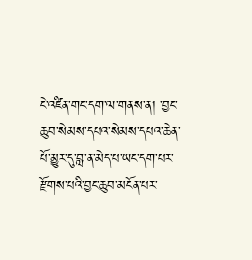ངེ་འཛིན་གང་དག་ལ་གནས་ན། ་བྱང་ཆུབ་སེམས་དཔའ་སེམས་དཔའ་ཆེན་པོ་མྱུར་དུ་བླ་ན་མེད་པ་ཡང་དག་པར་རྫོགས་པའི་བྱང་ཆུབ་མངོན་པར་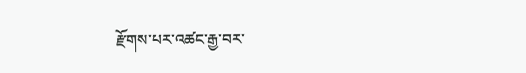རྫོགས་པར་འཚང་རྒྱ་བར་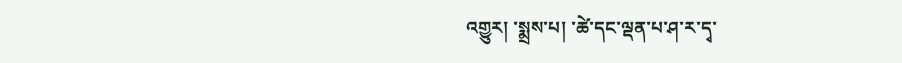འགྱུར། ་སྨྲས་པ། ་ཚེ་དང་ལྡན་པ་ཤ་ར་དྭ་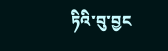ཏིའི་བུ་བྱང